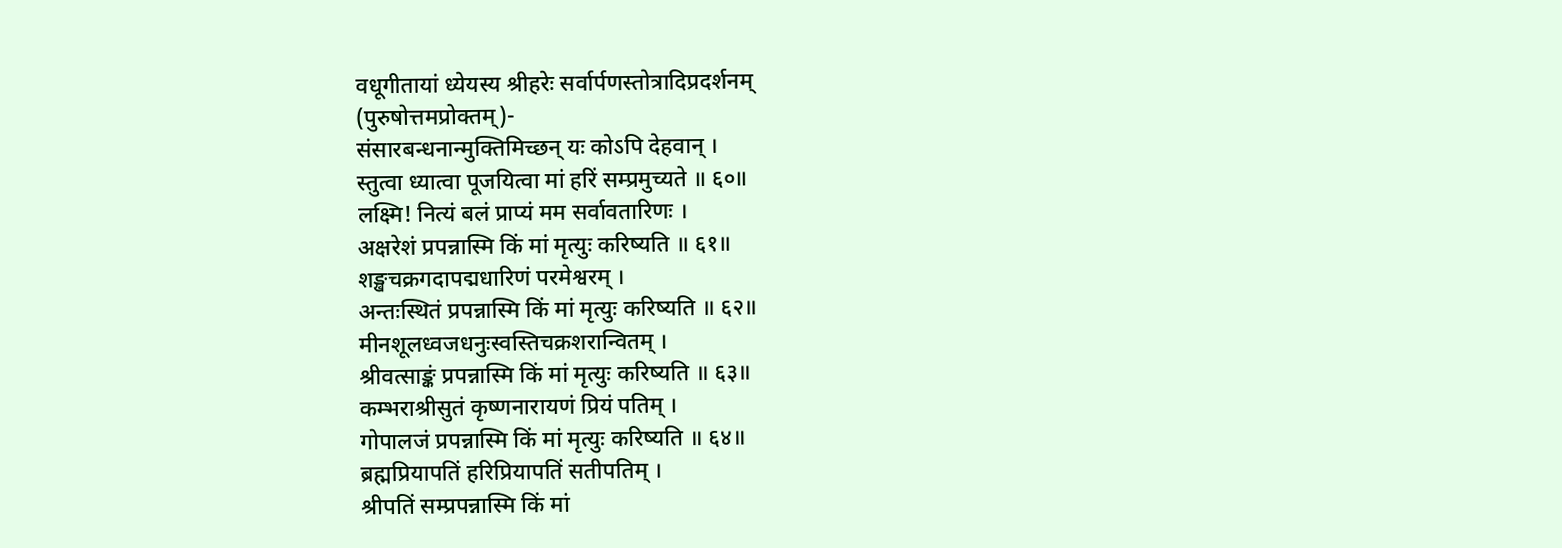वधूगीतायां ध्येयस्य श्रीहरेः सर्वार्पणस्तोत्रादिप्रदर्शनम्
(पुरुषोत्तमप्रोक्तम्)-
संसारबन्धनान्मुक्तिमिच्छन् यः कोऽपि देहवान् ।
स्तुत्वा ध्यात्वा पूजयित्वा मां हरिं सम्प्रमुच्यते ॥ ६०॥
लक्ष्मि! नित्यं बलं प्राप्यं मम सर्वावतारिणः ।
अक्षरेशं प्रपन्नास्मि किं मां मृत्युः करिष्यति ॥ ६१॥
शङ्खचक्रगदापद्मधारिणं परमेश्वरम् ।
अन्तःस्थितं प्रपन्नास्मि किं मां मृत्युः करिष्यति ॥ ६२॥
मीनशूलध्वजधनुःस्वस्तिचक्रशरान्वितम् ।
श्रीवत्साङ्कं प्रपन्नास्मि किं मां मृत्युः करिष्यति ॥ ६३॥
कम्भराश्रीसुतं कृष्णनारायणं प्रियं पतिम् ।
गोपालजं प्रपन्नास्मि किं मां मृत्युः करिष्यति ॥ ६४॥
ब्रह्मप्रियापतिं हरिप्रियापतिं सतीपतिम् ।
श्रीपतिं सम्प्रपन्नास्मि किं मां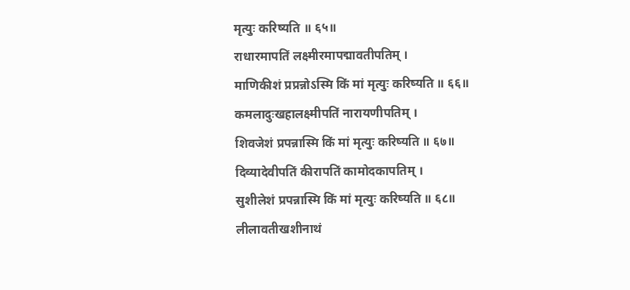मृत्युः करिष्यति ॥ ६५॥
राधारमापतिं लक्ष्मीरमापद्मावतीपतिम् ।
माणिकीशं प्रप्रन्नोऽस्मि किं मां मृत्युः करिष्यति ॥ ६६॥
कमलादुःखहालक्ष्मीपतिं नारायणीपतिम् ।
शिवजेशं प्रपन्नास्मि किं मां मृत्युः करिष्यति ॥ ६७॥
दिव्यादेवीपतिं कीरापतिं कामोदकापतिम् ।
सुशीलेशं प्रपन्नास्मि किं मां मृत्युः करिष्यति ॥ ६८॥
लीलावतीखशीनाथं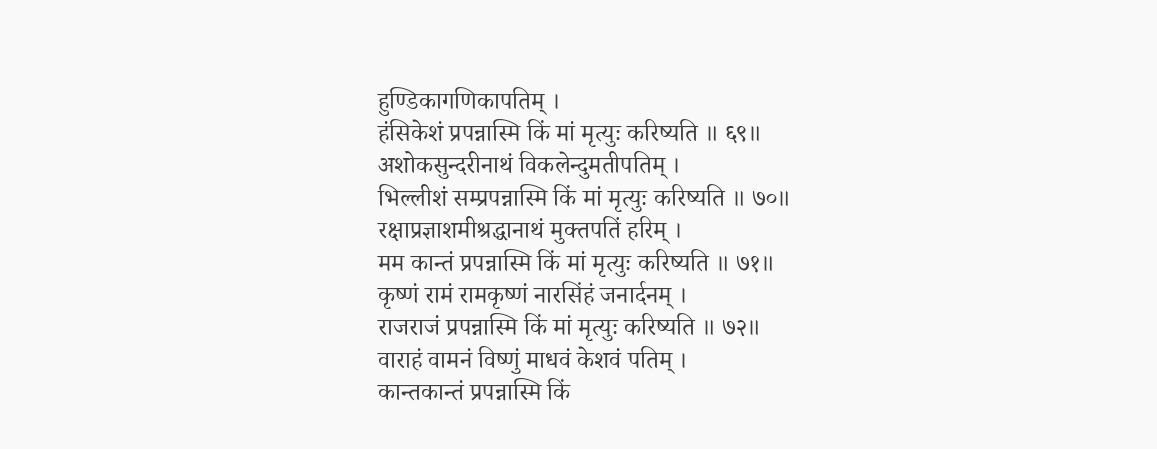हुण्डिकागणिकापतिम् ।
हंसिकेशं प्रपन्नास्मि किं मां मृत्युः करिष्यति ॥ ६९॥
अशोकसुन्दरीनाथं विकलेन्दुमतीपतिम् ।
भिल्लीशं सम्प्रपन्नास्मि किं मां मृत्युः करिष्यति ॥ ७०॥
रक्षाप्रज्ञाशमीश्रद्धानाथं मुक्तपतिं हरिम् ।
मम कान्तं प्रपन्नास्मि किं मां मृत्युः करिष्यति ॥ ७१॥
कृष्णं रामं रामकृष्णं नारसिंहं जनार्दनम् ।
राजराजं प्रपन्नास्मि किं मां मृत्युः करिष्यति ॥ ७२॥
वाराहं वामनं विष्णुं माधवं केशवं पतिम् ।
कान्तकान्तं प्रपन्नास्मि किं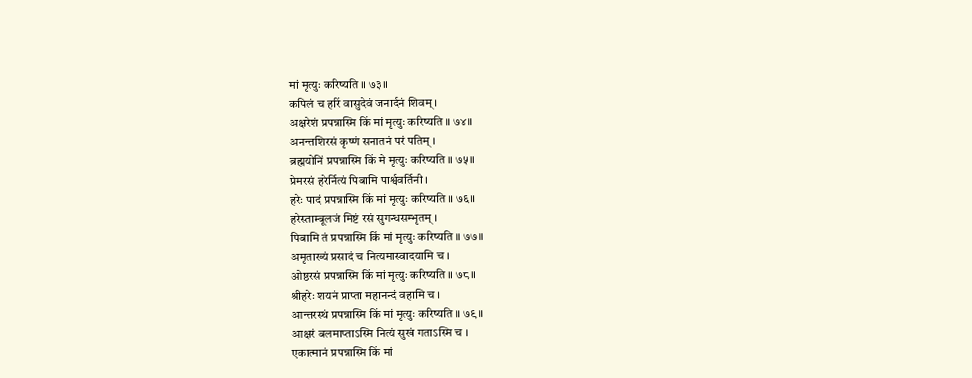मां मृत्युः करिष्यति ॥ ७३॥
कपिलं च हरिं वासुदेवं जनार्दनं शिवम् ।
अक्षरेशं प्रपन्नास्मि किं मां मृत्युः करिष्यति ॥ ७४॥
अनन्तशिरसं कृष्णं सनातनं परं पतिम् ।
ब्रह्मयोनिं प्रपन्नास्मि किं मे मृत्युः करिष्यति ॥ ७५॥
प्रेमरसं हरेर्नित्यं पिबामि पार्श्ववर्तिनी ।
हरेः पादं प्रपन्नास्मि किं मां मृत्युः करिष्यति ॥ ७६॥
हरेस्ताम्बूलजं मिष्टं रसं सुगन्धसम्भृतम् ।
पिबामि तं प्रपन्नास्मि किं मां मृत्युः करिष्यति ॥ ७७॥
अमृताख्यं प्रसादं च नित्यमास्वादयामि च ।
ओष्ठरसं प्रपन्नास्मि किं मां मृत्युः करिष्यति ॥ ७८॥
श्रीहरेः शयनं प्राप्ता महानन्दं वहामि च ।
आन्तरस्थं प्रपन्नास्मि किं मां मृत्युः करिष्यति ॥ ७९॥
आक्षरं बलमाप्ताऽस्मि नित्यं सुखं गताऽस्मि च ।
एकात्मानं प्रपन्नास्मि किं मां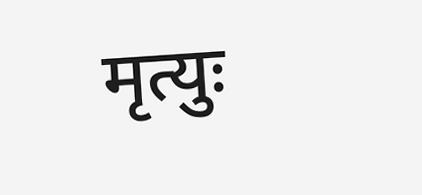मृत्युः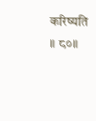करिष्यति ॥ ८०॥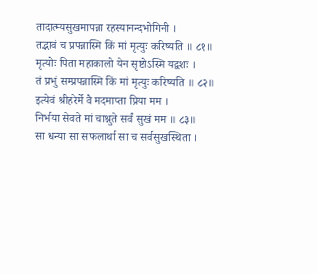तादात्म्यसुखमापन्ना रहस्यानन्दभोगिनी ।
तद्भावं च प्रपन्नास्मि किं मां मृत्युः करिष्यति ॥ ८१॥
मृत्योः पिता महाकालो येन सृष्टोऽस्मि यद्वशः ।
तं प्रभुं सम्प्रपन्नास्मि किं मां मृत्युः करिष्यति ॥ ८२॥
इत्येवं श्रीहरेर्मे वै मदमाप्ता प्रिया मम ।
निर्भया सेवते मां चाश्नुते सर्वं सुखं मम ॥ ८३॥
सा धन्या सा सफलार्था सा च सर्वसुखस्थिता ।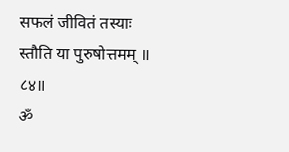सफलं जीवितं तस्याः स्तौति या पुरुषोत्तमम् ॥ ८४॥
ॐ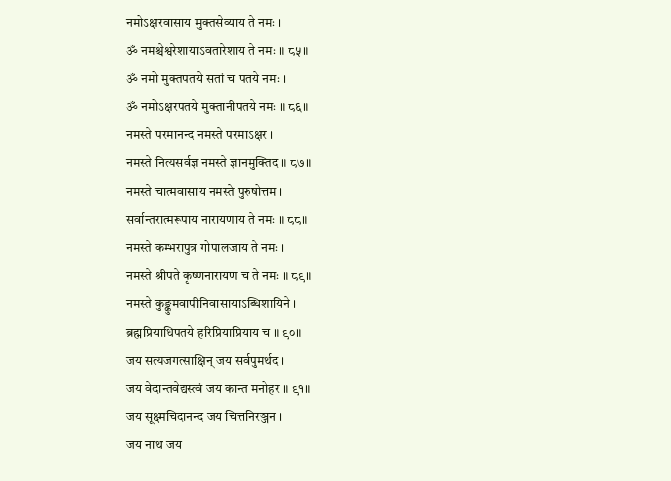नमोऽक्षरवासाय मुक्तसेव्याय ते नमः ।
ॐ नमश्चेश्वरेशायाऽवतारेशाय ते नमः ॥ ८५॥
ॐ नमो मुक्तपतये सतां च पतये नमः ।
ॐ नमोऽक्षरपतये मुक्तानीपतये नमः ॥ ८६॥
नमस्ते परमानन्द नमस्ते परमाऽक्षर ।
नमस्ते नित्यसर्वज्ञ नमस्ते ज्ञानमुक्तिद ॥ ८७॥
नमस्ते चात्मवासाय नमस्ते पुरुषोत्तम ।
सर्वान्तरात्मरूपाय नारायणाय ते नमः ॥ ८८॥
नमस्ते कम्भरापुत्र गोपालजाय ते नमः ।
नमस्ते श्रीपते कृष्णनारायण च ते नमः ॥ ८९॥
नमस्ते कुङ्कुमवापीनिवासायाऽब्धिशायिने ।
ब्रह्मप्रियाधिपतये हरिप्रियाप्रियाय च ॥ ९०॥
जय सत्यजगत्साक्षिन् जय सर्वपुमर्थद ।
जय वेदान्तवेद्यस्त्वं जय कान्त मनोहर ॥ ९१॥
जय सूक्ष्मचिदानन्द जय चित्तनिरञ्जन ।
जय नाथ जय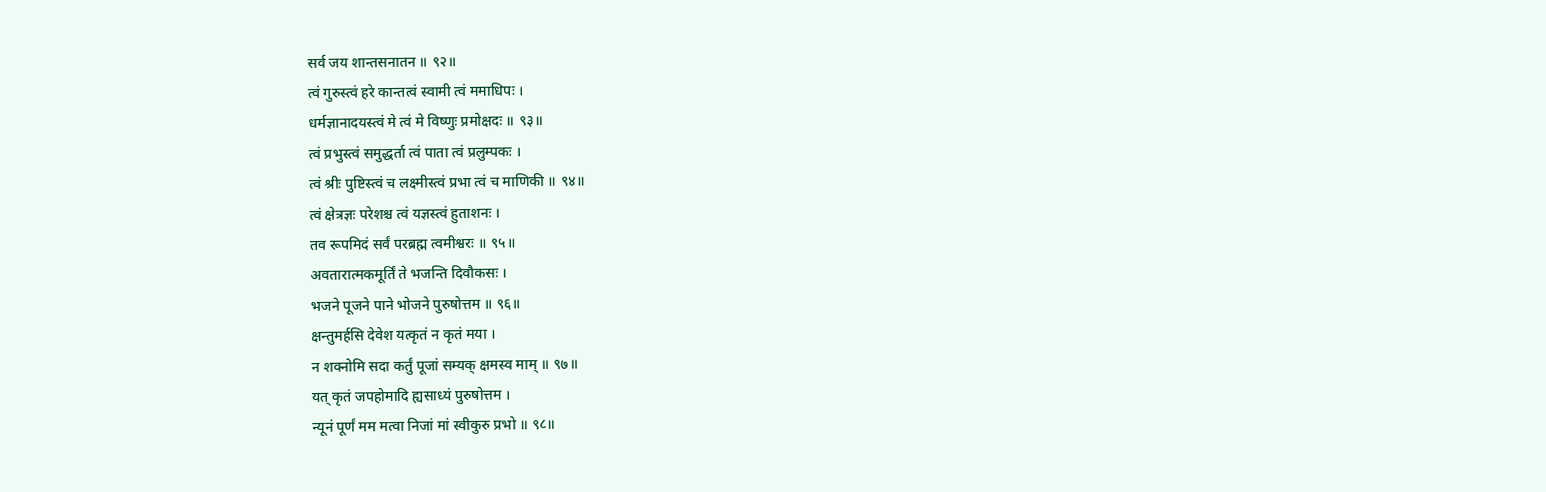सर्व जय शान्तसनातन ॥ ९२॥
त्वं गुरुस्त्वं हरे कान्तत्वं स्वामी त्वं ममाधिपः ।
धर्मज्ञानादयस्त्वं मे त्वं मे विष्णुः प्रमोक्षदः ॥ ९३॥
त्वं प्रभुस्त्वं समुद्धर्ता त्वं पाता त्वं प्रलुम्पकः ।
त्वं श्रीः पुष्टिस्त्वं च लक्ष्मीस्त्वं प्रभा त्वं च माणिकी ॥ ९४॥
त्वं क्षेत्रज्ञः परेशश्च त्वं यज्ञस्त्वं हुताशनः ।
तव रूपमिदं सर्वं परब्रह्म त्वमीश्वरः ॥ ९५॥
अवतारात्मकमूर्तिं ते भजन्ति दिवौकसः ।
भजने पूजने पाने भोजने पुरुषोत्तम ॥ ९६॥
क्षन्तुमर्हसि देवेश यत्कृतं न कृतं मया ।
न शक्नोमि सदा कर्तुं पूजां सम्यक् क्षमस्व माम् ॥ ९७॥
यत् कृतं जपहोमादि ह्यसाध्यं पुरुषोत्तम ।
न्यूनं पूर्णं मम मत्वा निजां मां स्वीकुरु प्रभो ॥ ९८॥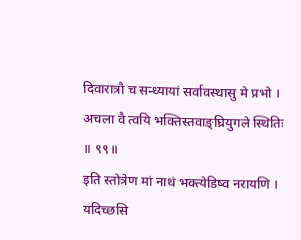दिवारात्रौ च सन्ध्यायां सर्वावस्थासु मे प्रभो ।
अचला वै त्वयि भक्तिस्तवाङ्घ्रियुगले स्थितिः ॥ ९९॥
इति स्तोत्रेण मां नाथं भक्त्येडिष्व नरायणि ।
यदिच्छसि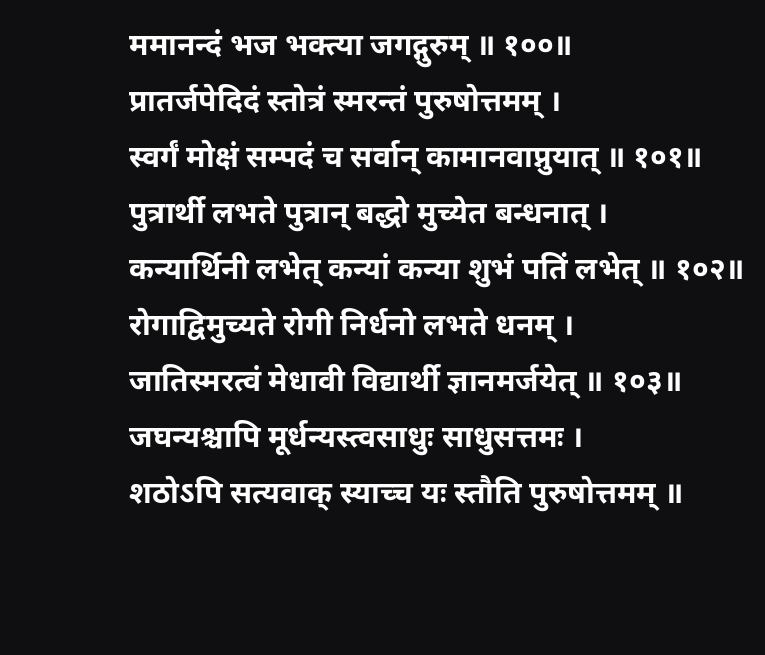ममानन्दं भज भक्त्या जगद्गुरुम् ॥ १००॥
प्रातर्जपेदिदं स्तोत्रं स्मरन्तं पुरुषोत्तमम् ।
स्वर्गं मोक्षं सम्पदं च सर्वान् कामानवाप्नुयात् ॥ १०१॥
पुत्रार्थी लभते पुत्रान् बद्धो मुच्येत बन्धनात् ।
कन्यार्थिनी लभेत् कन्यां कन्या शुभं पतिं लभेत् ॥ १०२॥
रोगाद्विमुच्यते रोगी निर्धनो लभते धनम् ।
जातिस्मरत्वं मेधावी विद्यार्थी ज्ञानमर्जयेत् ॥ १०३॥
जघन्यश्चापि मूर्धन्यस्त्वसाधुः साधुसत्तमः ।
शठोऽपि सत्यवाक् स्याच्च यः स्तौति पुरुषोत्तमम् ॥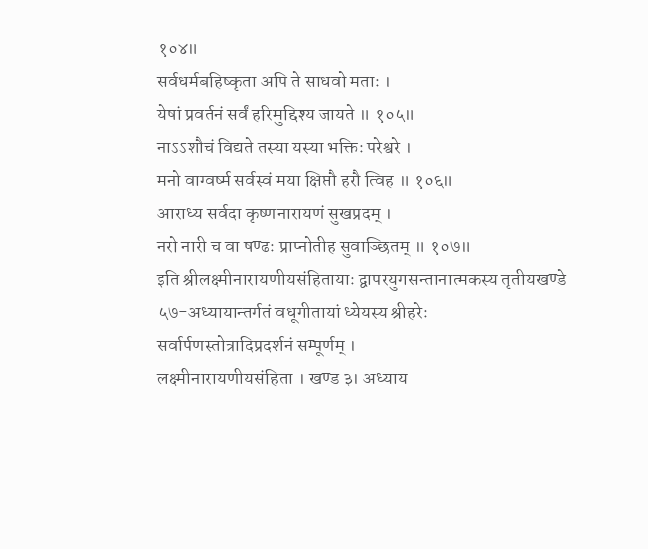१०४॥
सर्वधर्मबहिष्कृता अपि ते साधवो मताः ।
येषां प्रवर्तनं सर्वं हरिमुद्दिश्य जायते ॥ १०५॥
नाऽऽशौचं विद्यते तस्या यस्या भक्तिः परेश्वरे ।
मनो वाग्वर्ष्म सर्वस्वं मया क्षिप्तौ हरौ त्विह ॥ १०६॥
आराध्य सर्वदा कृष्णनारायणं सुखप्रदम् ।
नरो नारी च वा षण्ढः प्राप्नोतीह सुवाञ्छितम् ॥ १०७॥
इति श्रीलक्ष्मीनारायणीयसंहितायाः द्वापरयुगसन्तानात्मकस्य तृतीयखण्डे
५७-अध्यायान्तर्गतं वधूगीतायां ध्येयस्य श्रीहरेः
सर्वार्पणस्तोत्रादिप्रदर्शनं सम्पूर्णम् ।
लक्ष्मीनारायणीयसंहिता । खण्ड ३। अध्याय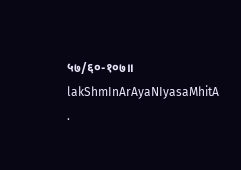५७/६०-१०७॥
lakShmInArAyaNIyasaMhitA .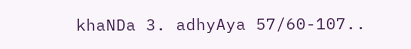khaNDa 3. adhyAya 57/60-107..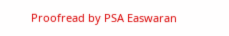Proofread by PSA Easwaran